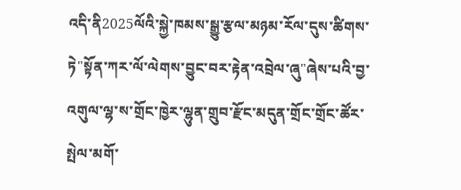འདི་ནི2025ལོའི་སྐྱེ་ཁམས་སྒྱུ་རྩལ་མཉམ་རོལ་དུས་ཚིགས་ཏེ"སྟོན་ཀར་ལོ་ལེགས་བྱུང་བར་རྟེན་འབྲེལ་ཞུ"ཞེས་པའི་བྱ་འགུལ་ལྷ་ས་གྲོང་ཁྱེར་ལྷུན་གྲུབ་རྫོང་མདུན་གྲོང་གྲོང་ཚོར་སྤེལ་མགོ་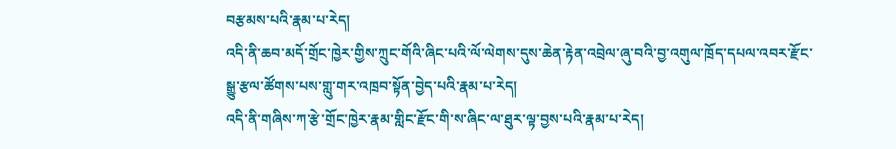བརྩམས་པའི་རྣམ་པ་རེད།
འདི་ནི་ཆབ་མདོ་གྲོང་ཁྱེར་གྱིས་ཀྲུང་གོའི་ཞིང་པའི་ལོ་ལེགས་དུས་ཆེན་རྟེན་འབྲེལ་ཞུ་བའི་བྱ་འགུལ་ཁྲོད་དཔལ་འབར་རྫོང་སྒྱུ་རྩལ་ཚོགས་པས་གླུ་གར་འཁྲབ་སྟོན་བྱེད་པའི་རྣམ་པ་རེད།
འདི་ནི་གཞིས་ཀ་རྩེ་གྲོང་ཁྱེར་རྣམ་གླིང་རྫོང་གི་ས་ཞིང་ལ་ཐུར་ལྟ་བྱས་པའི་རྣམ་པ་རེད།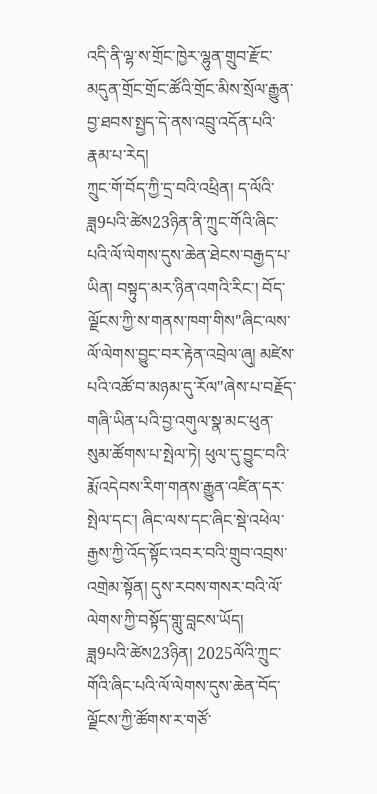འདི་ནི་ལྷ་ས་གྲོང་ཁྱེར་ལྷུན་གྲུབ་རྫོང་མདུན་གྲོང་གྲོང་ཚོའི་གྲོང་མིས་སྲོལ་རྒྱུན་བྱ་ཐབས་སྤྱད་དེ་ནས་འབྲུ་འདོན་པའི་རྣམ་པ་རེད།
ཀྲུང་གོ་བོད་ཀྱི་དྲ་བའི་འཕྲིན། ད་ལོའི་ཟླ9པའི་ཚེས23ཉིན་ནི་ཀྲུང་གོའི་ཞིང་པའི་ལོ་ལེགས་དུས་ཆེན་ཐེངས་བརྒྱད་པ་ཡིན། བསྟུད་མར་ཉིན་འགའི་རིང་། བོད་ལྗོངས་ཀྱི་ས་གནས་ཁག་གིས"ཞིང་ལས་ལོ་ལེགས་བྱུང་བར་རྟེན་འབྲེལ་ཞུ། མཛེས་པའི་འཚོ་བ་མཉམ་དུ་རོལ"ཞེས་པ་བརྗོད་གཞི་ཡིན་པའི་བྱ་འགུལ་སྣ་མང་ཕུན་སུམ་ཚོགས་པ་སྤེལ་ཏེ། ཕུལ་དུ་བྱུང་བའི་རྨོ་འདེབས་རིག་གནས་རྒྱུན་འཛིན་དར་སྤེལ་དང་། ཞིང་ལས་དང་ཞིང་སྡེ་འཕེལ་རྒྱས་ཀྱི་འོད་སྟོང་འབར་བའི་གྲུབ་འབྲས་འགྲེམ་སྟོན། དུས་རབས་གསར་བའི་ལོ་ལེགས་ཀྱི་བསྟོད་གླུ་བླངས་ཡོད།
ཟླ9པའི་ཚེས23ཉིན། 2025ལོའི་ཀྲུང་གོའི་ཞིང་པའི་ལོ་ལེགས་དུས་ཆེན་བོད་ལྗོངས་ཀྱི་ཚོགས་ར་གཙོ་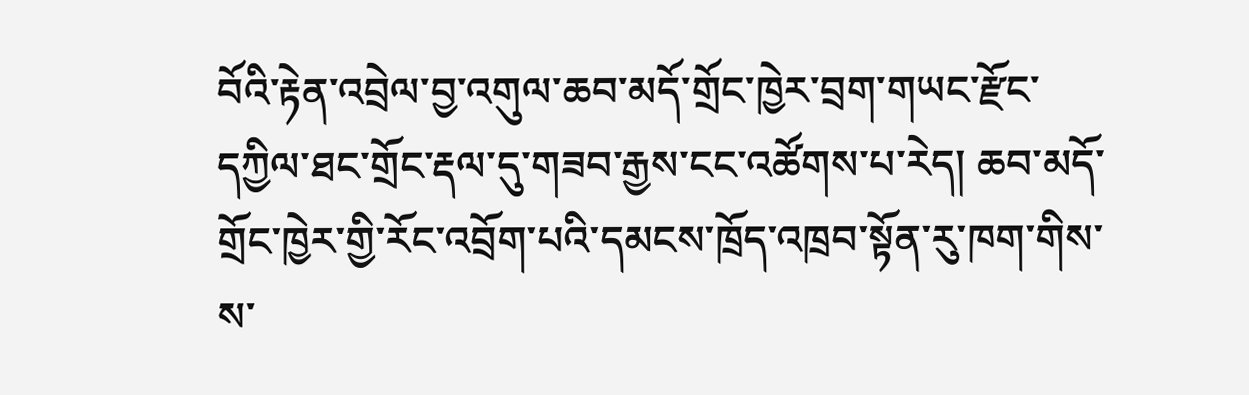བོའི་རྟེན་འབྲེལ་བྱ་འགུལ་ཆབ་མདོ་གྲོང་ཁྱེར་བྲག་གཡང་རྫོང་དཀྱིལ་ཐང་གྲོང་རྡལ་དུ་གཟབ་རྒྱས་ངང་འཚོགས་པ་རེད། ཆབ་མདོ་གྲོང་ཁྱེར་གྱི་རོང་འབྲོག་པའི་དམངས་ཁྲོད་འཁྲབ་སྟོན་རུ་ཁག་གིས་ས་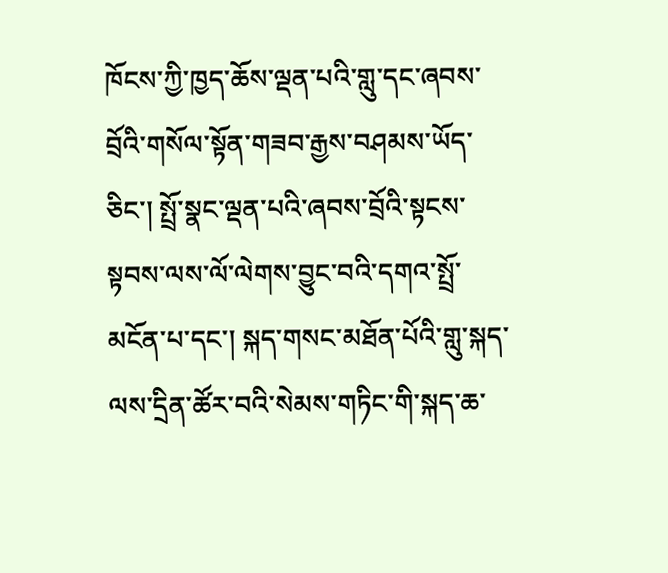ཁོངས་ཀྱི་ཁྱད་ཆོས་ལྡན་པའི་གླུ་དང་ཞབས་བྲོའི་གསོལ་སྟོན་གཟབ་རྒྱས་བཤམས་ཡོད་ཅིང་། སྤྲོ་སྣང་ལྡན་པའི་ཞབས་བྲོའི་སྟངས་སྟབས་ལས་ལོ་ལེགས་བྱུང་བའི་དགའ་སྤྲོ་མངོན་པ་དང་། སྐད་གསང་མཐོན་པོའི་གླུ་སྐད་ལས་དྲིན་ཚོར་བའི་སེམས་གཏིང་གི་སྐད་ཆ་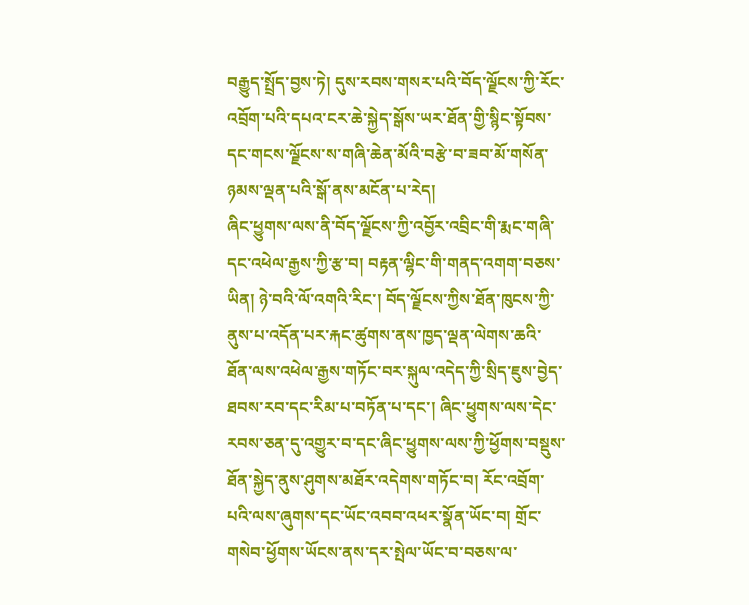བརྒྱུད་སྤྲོད་བྱས་ཏེ། དུས་རབས་གསར་པའི་བོད་ལྗོངས་ཀྱི་རོང་འབྲོག་པའི་དཔའ་ངར་ཆེ་སྐྱེད་སྒོས་ཡར་ཐོན་གྱི་སྙིང་སྟོབས་དང་གངས་ལྗོངས་ས་གཞི་ཆེན་མོའི་བརྩེ་བ་ཟབ་མོ་གསོན་ཉམས་ལྡན་པའི་སྒོ་ནས་མངོན་པ་རེད།
ཞིང་ཕྱུགས་ལས་ནི་བོད་ལྗོངས་ཀྱི་འབྱོར་འབྲིང་གི་རྨང་གཞི་དང་འཕེལ་རྒྱས་ཀྱི་རྩ་བ། བརྟན་ལྷིང་གི་གནད་འགག་བཅས་ཡིན། ཉེ་བའི་ལོ་འགའི་རིང་། བོད་ལྗོངས་ཀྱིས་ཐོན་ཁུངས་ཀྱི་ནུས་པ་འདོན་པར་རྐང་ཚུགས་ནས་ཁྱད་ལྡན་ལེགས་ཆའི་ཐོན་ལས་འཕེལ་རྒྱས་གཏོང་བར་སྐུལ་འདེད་ཀྱི་སྲིད་ཇུས་བྱེད་ཐབས་རབ་དང་རིམ་པ་བཏོན་པ་དང་། ཞིང་ཕྱུགས་ལས་དེང་རབས་ཅན་དུ་འགྱུར་བ་དང་ཞིང་ཕྱུགས་ལས་ཀྱི་ཕྱོགས་བསྡུས་ཐོན་སྐྱེད་ནུས་ཤུགས་མཐོར་འདེགས་གཏོང་བ། རོང་འབྲོག་པའི་ལས་ཞུགས་དང་ཡོང་འབབ་འཕར་སྣོན་ཡོང་བ། གྲོང་གསེབ་ཕྱོགས་ཡོངས་ནས་དར་སྤེལ་ཡོང་བ་བཅས་ལ་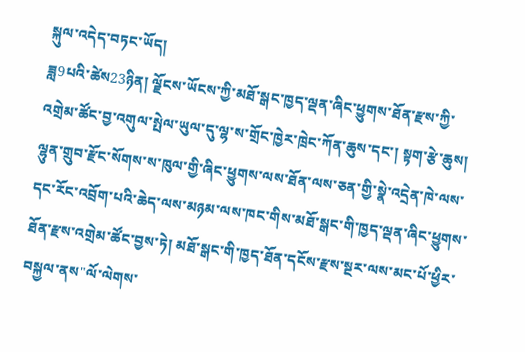སྐུལ་འདེད་བཏང་ཡོད།
ཟླ9པའི་ཚེས23ཉིན། ལྗོངས་ཡོངས་ཀྱི་མཐོ་སྒང་ཁྱད་ལྡན་ཞིང་ཕྱུགས་ཐོན་རྫས་ཀྱི་འགྲེམ་ཚོང་བྱ་འགུལ་སྤེལ་ཡུལ་དུ་ལྷ་ས་གྲོང་ཁྱེར་ཁྲེང་ཀོན་ཆུས་དང་། སྟག་རྩེ་ཆུས། ལྷུན་གྲུབ་རྫོང་སོགས་ས་ཁུལ་གྱི་ཞིང་ཕྱུགས་ལས་ཐོན་ལས་ཅན་གྱི་སྣེ་འདྲེན་ཁེ་ལས་དང་རོང་འབྲོག་པའི་ཆེད་ལས་མཉམ་ལས་ཁང་གིས་མཐོ་སྒང་གི་ཁྱད་ལྡན་ཞིང་ཕྱུགས་ཐོན་རྫས་འགྲེམ་ཚོང་བྱས་ཏེ། མཐོ་སྒང་གི་ཁྱད་ཐོན་དངོས་རྫས་སྔར་ལས་མང་པོ་ཕྱིར་བསྐྱལ་ནས"ལོ་ལེགས་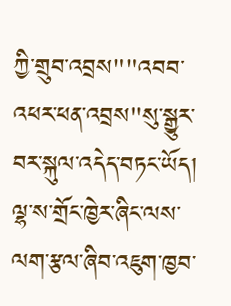ཀྱི་གྲུབ་འབྲས""འབབ་འཕར་ཕན་འབྲས"སུ་སྒྱུར་བར་སྐུལ་འདེད་བཏང་ཡོད། ལྷ་ས་གྲོང་ཁྱེར་ཞིང་ལས་ལག་རྩལ་ཞིབ་འཇུག་ཁྱབ་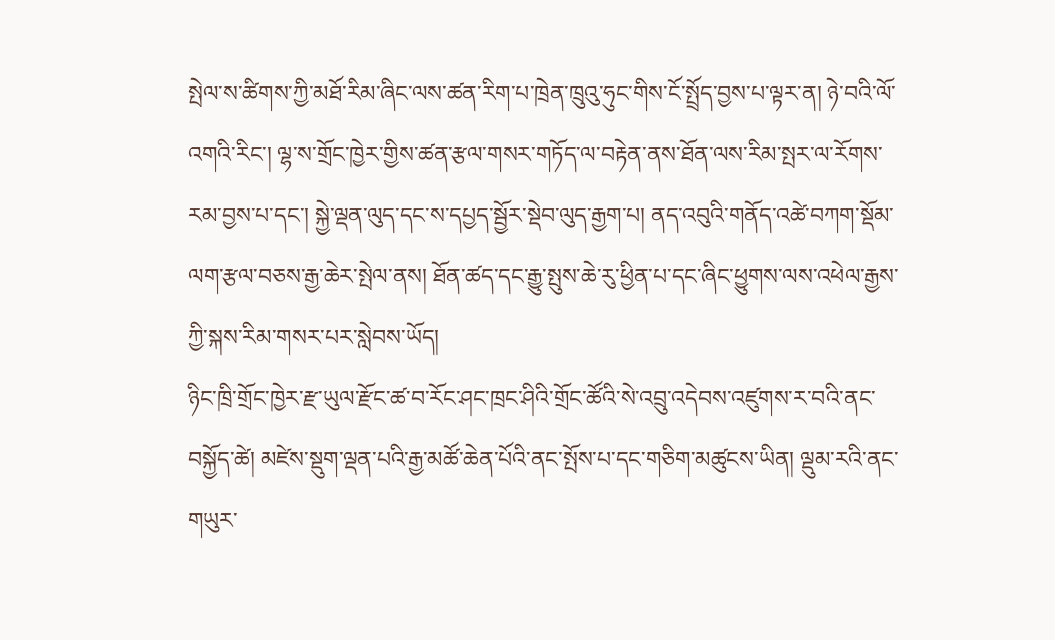སྤེལ་ས་ཚིགས་ཀྱི་མཐོ་རིམ་ཞིང་ལས་ཚན་རིག་པ་ཁྲེན་ཁྲུའུ་ཧུང་གིས་ངོ་སྤྲོད་བྱས་པ་ལྟར་ན། ཉེ་བའི་ལོ་འགའི་རིང་། ལྷ་ས་གྲོང་ཁྱེར་གྱིས་ཚན་རྩལ་གསར་གཏོད་ལ་བརྟེན་ནས་ཐོན་ལས་རིམ་སྤར་ལ་རོགས་རམ་བྱས་པ་དང་། སྐྱེ་ལྡན་ལུད་དང་ས་དཔྱད་སྦྱོར་སྡེབ་ལུད་རྒྱག་པ། ནད་འབུའི་གནོད་འཚེ་བཀག་སྡོམ་ལག་རྩལ་བཅས་རྒྱ་ཆེར་སྤེལ་ནས། ཐོན་ཚད་དང་རྒྱུ་སྤུས་ཆེ་རུ་ཕྱིན་པ་དང་ཞིང་ཕྱུགས་ལས་འཕེལ་རྒྱས་ཀྱི་སྐས་རིམ་གསར་པར་སླེབས་ཡོད།
ཉིང་ཁྲི་གྲོང་ཁྱེར་རྫ་ཡུལ་རྫོང་ཚ་བ་རོང་ཤང་ཁྲང་ཤིའི་གྲོང་ཚོའི་སེ་འབྲུ་འདེབས་འཛུགས་ར་བའི་ནང་བསྐྱོད་ཚེ། མཛེས་སྡུག་ལྡན་པའི་རྒྱ་མཚོ་ཆེན་པོའི་ནང་སྤོས་པ་དང་གཅིག་མཚུངས་ཡིན། ལྡུམ་རའི་ནང་གཡུར་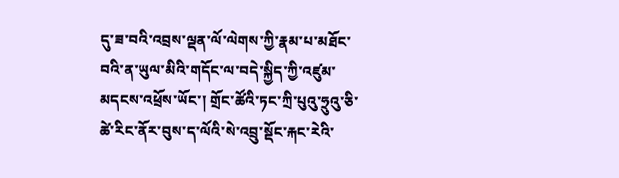དུ་ཟ་བའི་འབྲས་ལྡན་ལོ་ལེགས་ཀྱི་རྣམ་པ་མཐོང་བའི་ན་ཡུལ་མིའི་གདོང་ལ་བདེ་སྐྱིད་ཀྱི་འཛུམ་མདངས་འཕྲོས་ཡོང་། གྲོང་ཚོའི་ཏང་ཀྲི་པུའུ་ཧྲུའུ་ཅི་ཚེ་རིང་ནོར་བུས་ད་ལོའི་སེ་འབྲུ་སྡོང་རྐང་རེའི་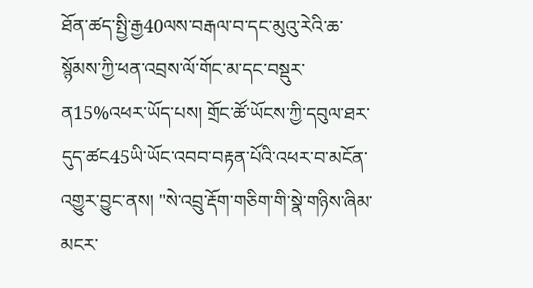ཐོན་ཚད་སྤྱི་རྒྱ40ལས་བརྒལ་བ་དང་མུའུ་རེའི་ཆ་སྙོམས་ཀྱི་ཕན་འབྲས་ལོ་གོང་མ་དང་བསྡུར་ན15%འཕར་ཡོད་པས། གྲོང་ཚོ་ཡོངས་ཀྱི་དབུལ་ཐར་དུད་ཚང45ཡི་ཡོང་འབབ་བརྟན་པོའི་འཕར་བ་མངོན་འགྱུར་བྱུང་ནས། "སེ་འབྲུ་རྡོག་གཅིག་གི་སྣེ་གཉིས་ཞིམ་མངར་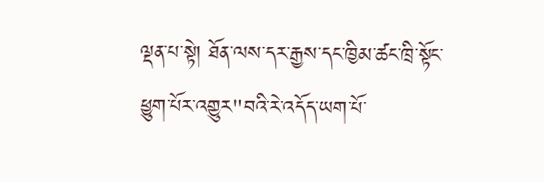ལྡན་པ་སྟེ། ཐོན་ལས་དར་རྒྱས་དང་ཁྱིམ་ཚང་ཁྲི་སྟོང་ཕྱུག་པོར་འགྱུར"བའི་རེ་འདོད་ཡག་པོ་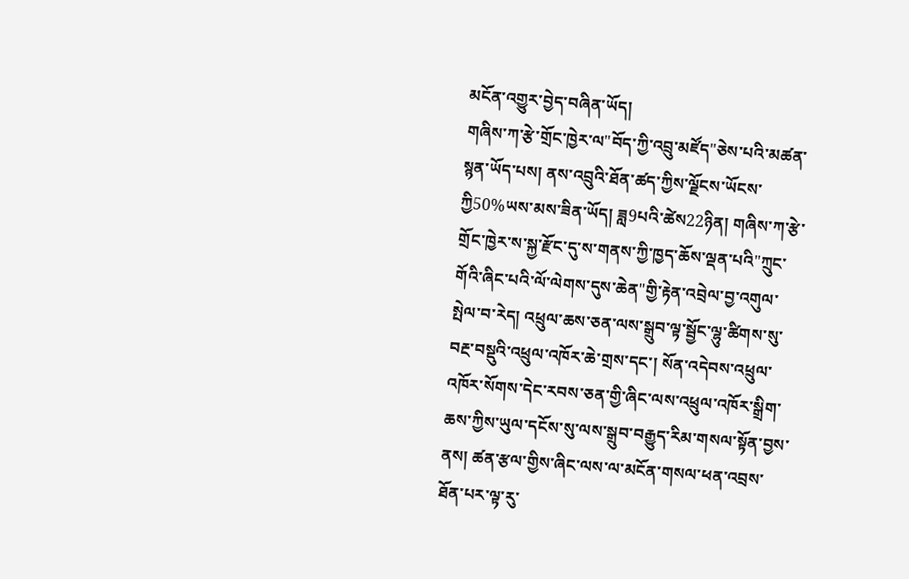མངོན་འགྱུར་བྱེད་བཞིན་ཡོད།
གཞིས་ཀ་རྩེ་གྲོང་ཁྱེར་ལ"བོད་ཀྱི་འབྲུ་མཛོད"ཅེས་པའི་མཚན་སྙན་ཡོད་པས། ནས་འབྲུའི་ཐོན་ཚད་ཀྱིས་ལྗོངས་ཡོངས་ཀྱི50%ཡས་མས་ཟིན་ཡོད། ཟླ9པའི་ཚེས22ཉིན། གཞིས་ཀ་རྩེ་གྲོང་ཁྱེར་ས་སྐྱ་རྫོང་དུ་ས་གནས་ཀྱི་ཁྱད་ཆོས་ལྡན་པའི"ཀྲུང་གོའི་ཞིང་པའི་ལོ་ལེགས་དུས་ཆེན"གྱི་རྟེན་འབྲེལ་བྱ་འགུལ་སྤེལ་བ་རེད། འཕྲུལ་ཆས་ཅན་ལས་སྒྲུབ་ལྟ་སྦྱོང་ལྷུ་ཚིགས་སུ་བརྔ་བསྡུའི་འཕྲུལ་འཁོར་ཆེ་གྲས་དང་། སོན་འདེབས་འཕྲུལ་འཁོར་སོགས་དེང་རབས་ཅན་གྱི་ཞིང་ལས་འཕྲུལ་འཁོར་སྒྲིག་ཆས་ཀྱིས་ཡུལ་དངོས་སུ་ལས་སྒྲུབ་བརྒྱུད་རིམ་གསལ་སྟོན་བྱས་ནས། ཚན་རྩལ་གྱིས་ཞིང་ལས་ལ་མངོན་གསལ་ཕན་འབྲས་ཐོན་པར་ལྟ་རུ་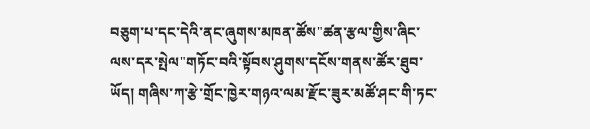བཅུག་པ་དང་དེའི་ནང་ཞུགས་མཁན་ཚོས"ཚན་རྩལ་གྱིས་ཞིང་ལས་དར་སྤེལ"གཏོང་བའི་སྟོབས་ཤུགས་དངོས་གནས་ཚོར་ཐུབ་ཡོད། གཞིས་ཀ་རྩེ་གྲོང་ཁྱེར་གཉའ་ལམ་རྫོང་ཟུར་མཚོ་ཤང་གི་ཏང་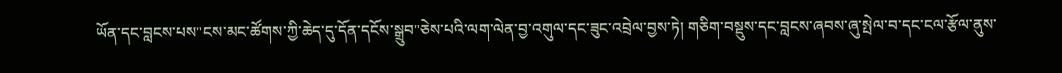ཡོན་དང་བླངས་པས"ངས་མང་ཚོགས་ཀྱི་ཆེད་དུ་དོན་དངོས་སྒྲུབ"ཅེས་པའི་ལག་ལེན་བྱ་འགུལ་དང་ཟུང་འབྲེལ་བྱས་ཏེ། གཅིག་བསྡུས་དང་བླངས་ཞབས་ཞུ་སྤེལ་བ་དང་ངལ་རྩོལ་ནུས་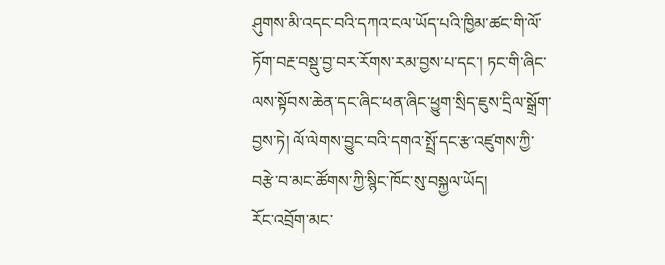ཤུགས་མི་འདང་བའི་དཀའ་ངལ་ཡོད་པའི་ཁྱིམ་ཚང་གི་ལོ་ཏོག་བརྔ་བསྡུ་བྱ་བར་རོགས་རམ་བྱས་པ་དང་། ཏང་གི་ཞིང་ལས་སྟོབས་ཆེན་དང་ཞིང་ཕན་ཞིང་ཕྱུག་སྲིད་ཇུས་དྲིལ་སྒྲོག་བྱས་ཏེ། ལོ་ལེགས་བྱུང་བའི་དགའ་སྤྲོ་དང་རྩ་འཛུགས་ཀྱི་བརྩེ་བ་མང་ཚོགས་ཀྱི་སྙིང་ཁོང་སུ་བསྐྱལ་ཡོད།
རོང་འབྲོག་མང་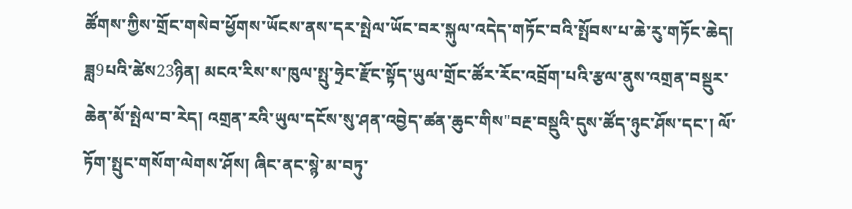ཚོགས་ཀྱིས་གྲོང་གསེབ་ཕྱོགས་ཡོངས་ནས་དར་སྤེལ་ཡོང་བར་སྐུལ་འདེད་གཏོང་བའི་སྤོབས་པ་ཆེ་རུ་གཏོང་ཆེད། ཟླ9པའི་ཚེས23ཉིན། མངའ་རིས་ས་ཁུལ་སྤུ་ཧྲེང་རྫོང་སྟོད་ཡུལ་གྲོང་ཚོར་རོང་འབྲོག་པའི་རྩལ་ནུས་འགྲན་བསྡུར་ཆེན་མོ་སྤེལ་བ་རེད། འགྲན་རའི་ཡུལ་དངོས་སུ་ཤན་འབྱེད་ཚན་ཆུང་གིས"བརྔ་བསྡུའི་དུས་ཚོད་ཉུང་ཤོས་དང་། ལོ་ཏོག་སྤུང་གསོག་ལེགས་ཤོས། ཞིང་ནང་སྙེ་མ་བཏུ་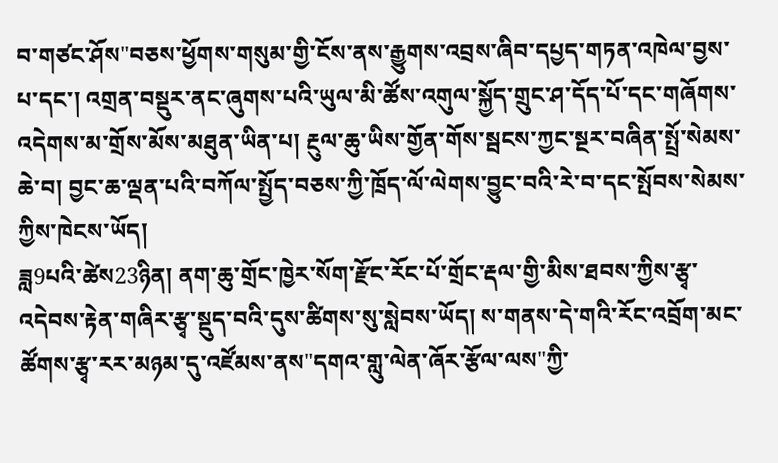བ་གཙང་ཤོས"བཅས་ཕྱོགས་གསུམ་གྱི་ངོས་ནས་རྒྱུགས་འབྲས་ཞིབ་དཔྱད་གཏན་འཁེལ་བྱས་པ་དང་། འགྲན་བསྡུར་ནང་ཞུགས་པའི་ཡུལ་མི་ཚོས་འགུལ་སྐྱོད་གྲུང་ཤ་དོད་པོ་དང་གཞོགས་འདེགས་མ་གྲོས་མོས་མཐུན་ཡིན་པ། རྔུལ་ཆུ་ཡིས་གྱོན་གོས་སྦངས་ཀྱང་སྔར་བཞིན་སྤྲོ་སེམས་ཆེ་བ། བྱང་ཆ་ལྡན་པའི་བཀོལ་སྤྱོད་བཅས་ཀྱི་ཁྲོད་ལོ་ལེགས་བྱུང་བའི་རེ་བ་དང་སྤོབས་སེམས་ཀྱིས་ཁེངས་ཡོད།
ཟླ9པའི་ཚེས23ཉིན། ནག་ཆུ་གྲོང་ཁྱེར་སོག་རྫོང་རོང་པོ་གྲོང་རྡལ་གྱི་མིས་ཐབས་ཀྱིས་རྩྭ་འདེབས་རྟེན་གཞིར་རྩྭ་སྡུད་བའི་དུས་ཚིགས་སུ་སླེབས་ཡོད། ས་གནས་དེ་གའི་རོང་འབྲོག་མང་ཚོགས་རྩྭ་རར་མཉམ་དུ་འཛོམས་ནས"དགའ་གླུ་ལེན་ཞོར་རྩོལ་ལས"ཀྱི་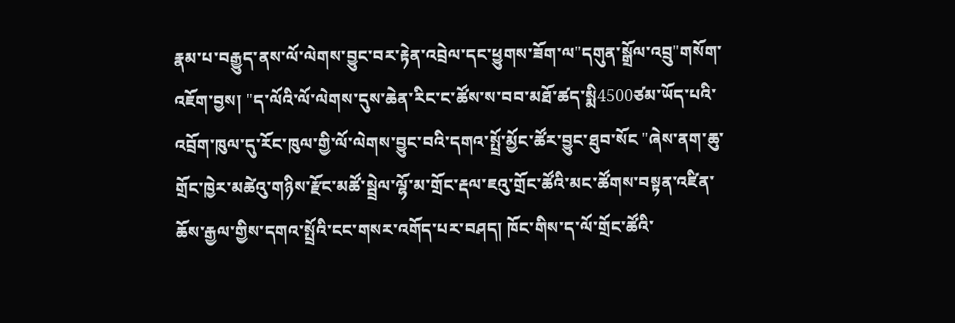རྣམ་པ་བརྒྱུད་ནས་ལོ་ལེགས་བྱུང་བར་རྟེན་འབྲེལ་དང་ཕྱུགས་ཟོག་ལ"དགུན་སྒྲོལ་འབྲུ"གསོག་འཇོག་བྱས། "ད་ལོའི་ལོ་ལེགས་དུས་ཆེན་རིང་ང་ཚོས་ས་བབ་མཐོ་ཚད་སྨི4500ཙམ་ཡོད་པའི་འབྲོག་ཁུལ་དུ་རོང་ཁུལ་གྱི་ལོ་ལེགས་བྱུང་བའི་དགའ་སྤྲོ་མྱོང་ཚོར་བྱུང་ཐུབ་སོང "ཞེས་ནག་ཆུ་གྲོང་ཁྱེར་མཚེའུ་གཉིས་རྫོང་མཚོ་སྦྲེལ་ལྷོ་མ་གྲོང་རྡལ་ཇའུ་གྲོང་ཚོའི་མང་ཚོགས་བསྟན་འཛིན་ཆོས་རྒྱལ་གྱིས་དགའ་སྤྲོའི་ངང་གསར་འགོད་པར་བཤད། ཁོང་གིས་ད་ལོ་གྲོང་ཚོའི་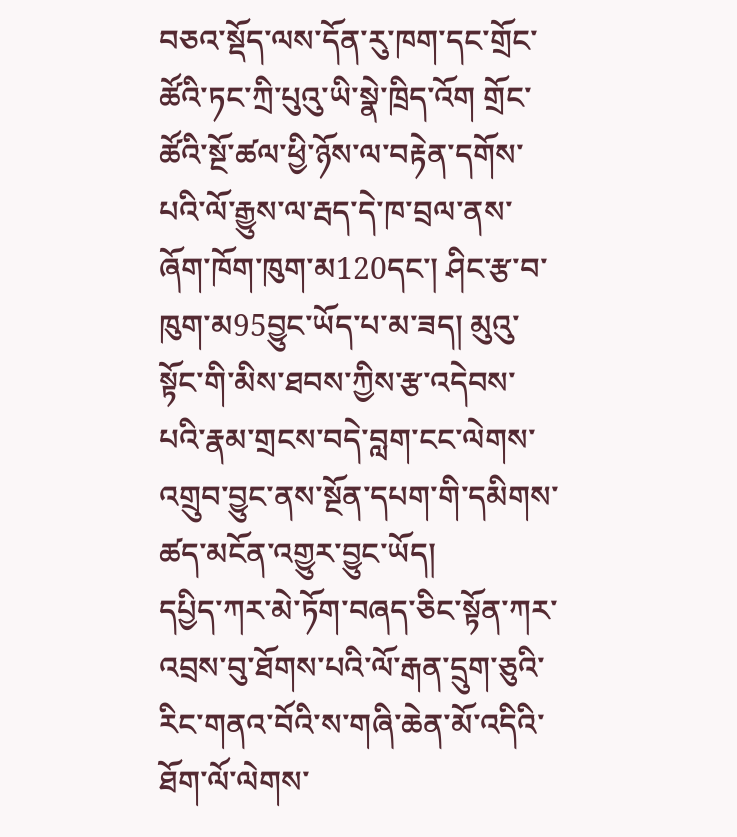བཅའ་སྡོད་ལས་དོན་རུ་ཁག་དང་གྲོང་ཚོའི་ཏང་ཀྲི་པུའུ་ཡི་སྣེ་ཁྲིད་འོག གྲོང་ཚོའི་སྔོ་ཚལ་ཕྱི་ཉོས་ལ་བརྟེན་དགོས་པའི་ལོ་རྒྱུས་ལ་རྦད་དེ་ཁ་བྲལ་ནས་ཞོག་ཁོག་ཁུག་མ120དང་། ཤིང་རྩ་བ་ཁུག་མ95བྱུང་ཡོད་པ་མ་ཟད། མུའུ་སྟོང་གི་མིས་ཐབས་ཀྱིས་རྩ་འདེབས་པའི་རྣམ་གྲངས་བདེ་བླག་ངང་ལེགས་འགྲུབ་བྱུང་ནས་སྔོན་དཔག་གི་དམིགས་ཚད་མངོན་འགྱུར་བྱུང་ཡོད།
དཔྱིད་ཀར་མེ་ཏོག་བཞད་ཅིང་སྟོན་ཀར་འབྲས་བུ་ཐོགས་པའི་ལོ་རྒན་དྲུག་ཅུའི་རིང་གནའ་བོའི་ས་གཞི་ཆེན་མོ་འདིའི་ཐོག་ལོ་ལེགས་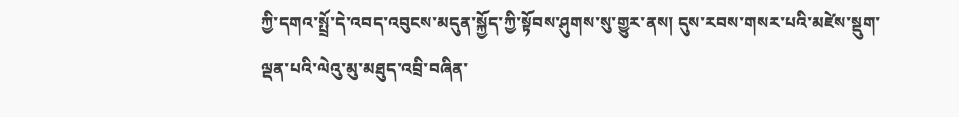ཀྱི་དགའ་སྤྲོ་དེ་འབད་འབུངས་མདུན་སྐྱོད་ཀྱི་སྟོབས་ཤུགས་སུ་གྱུར་ནས། དུས་རབས་གསར་པའི་མཛེས་སྡུག་ལྡན་པའི་ལེའུ་མུ་མཐུད་འབྲི་བཞིན་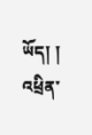ཡོད། །
འཕྲིན་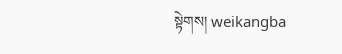སྟེགས། weikangba